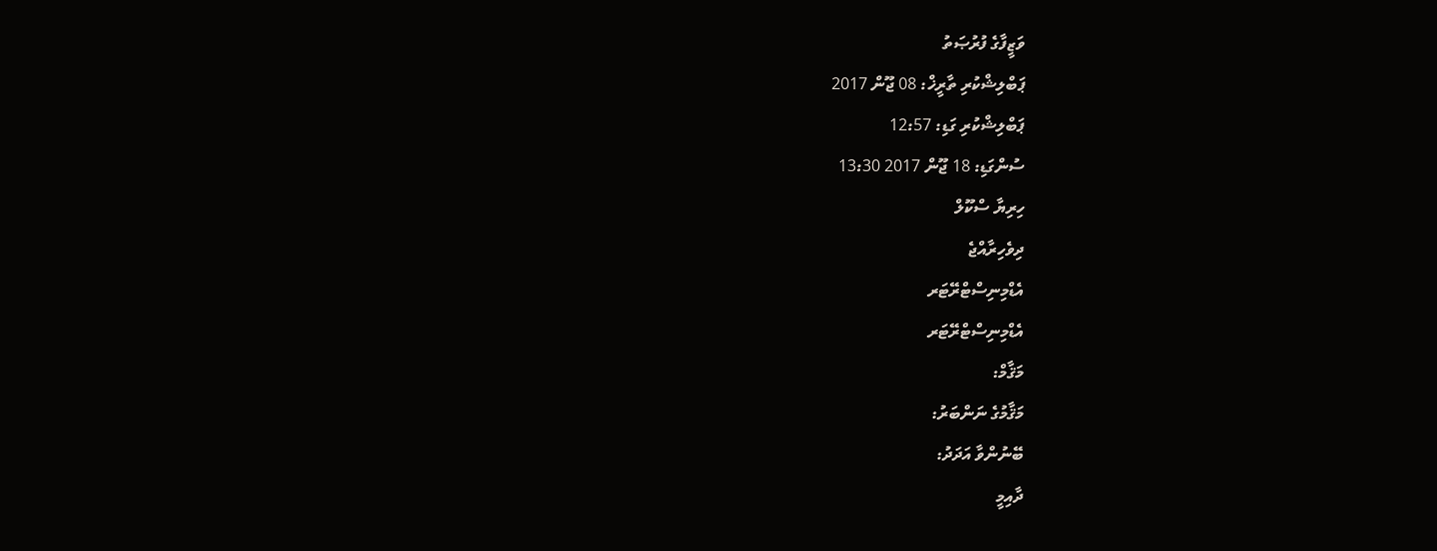ވަޒީފާގެ ފުރުޞަތު
ޕަބްލިޝްކުރި ތާރީޚް: 08 ޖޫން 2017
ޕަބްލިޝްކުރި ގަޑި: 12:57
ސުންގަޑި: 18 ޖޫން 2017 13:30
ހިރިޔާ ސްކޫލް
ދިވެހިރާއްޖެ
އެޑްމިނިސްޓްރޭޓަރ
އެޑްމިނިސްޓްރޭޓަރ
މަޤާމް:
މަޤާމުގެ ނަންބަރު:
ބޭނުންވާ އަދަދު:
ދާއިމީ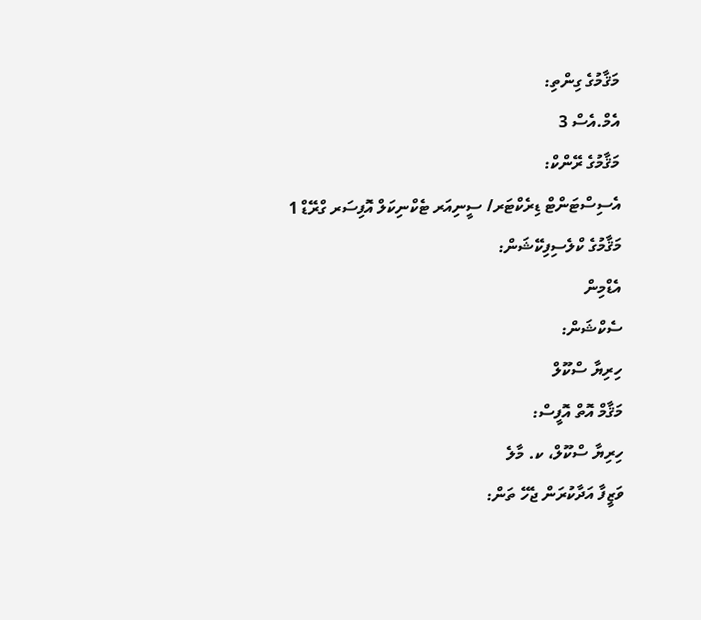މަޤާމުގެ ގިންތި:
އެމް.އެސް 3
މަޤާމުގެ ރޭންކް:
އެސިސްޓަންޓް ޑިރެކްޓަރ/ ސީނިއަރ ޓެކްނިކަލް އޮފިސަރ ގްރޭޑް 1
މަޤާމުގެ ކްލެސިފިކޭޝަން:
އެޑްމިން
ސެކްޝަން:
ހިރިޔާ ސްކޫލް
މަޤާމް އޮތް އޮފީސް:
ހިރިޔާ ސްކޫލް، ކ. މާލެ
ވަޒީފާ އަދާކުރަން ޖެހޭ ތަން: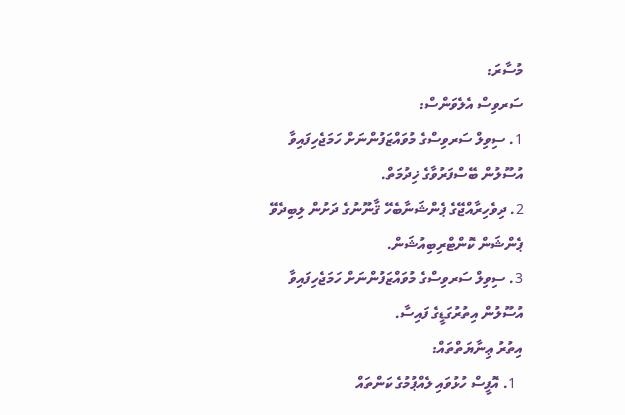މުސާރަ:
ސަރވިސް އެލެވަންސް:
1. ސިވިލް ސަރވިސްގެ މުވައްޒަފުންނަށް ހަމަޖެހިފައިވާ އުސޫލުން ބޭސްފަރުވާގެ ޚިދުމަތް.
2. ދިވެހިރާއްޖޭގެ ޕެންޝަނާބެހޭ ޤާނޫނުގެ ދަށުން ލިބިދެވޭ ޕެންޝަން ކޮންޓްރިބިއުޝަން.
3. ސިވިލް ސަރވިސްގެ މުވައްޒަފުންނަށް ހަމަޖެހިފައިވާ އުސޫލުން އިތުރުގަޑީގެ ފައިސާ.
އިތުރު ޢިނާޔަތްތައް:
  1. އޮފީސް ހުޅުވައި ލެއްޕުމުގެ ކަންތައް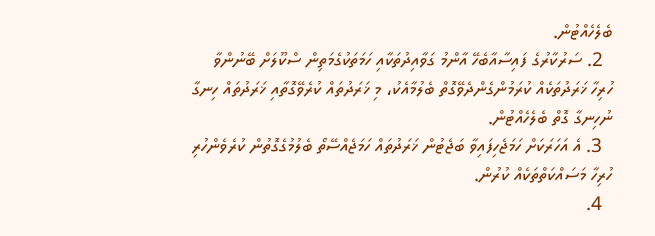ބެލެހެއްޓުން.
  2. ސަރުކާރުގެ ފައިސާއާބެހޭ އާންމު ގަވާއިދުތަކާއި ހަމަތަކުގެމަތިން ސްކޫލަށް ބޭނުންވާ ހުރިހާ ޚަރަދުތަކެއް ކުރަމުންގެންދެވޭގޮތް ބެލުމާއެކު، މި ޚަރަދުތައް ކުރެވޭގޮތާއި ޚަރަދުތައް ހިނގާ ނުހިނގާ ގޮތް ބެލެހެއްޓުން.
  3. އެ އަހަރަކަށް ހަމަޖެހިފައިވާ ބަޖެޓުން ޚަރަދުތައް ހަމަޖެއްސޭތޯ ބެލުމުގެގޮތުން ކުރެވެންހުރި ހުރިހާ މަސައްކަތްތަކެއް ކުރުން.
  4.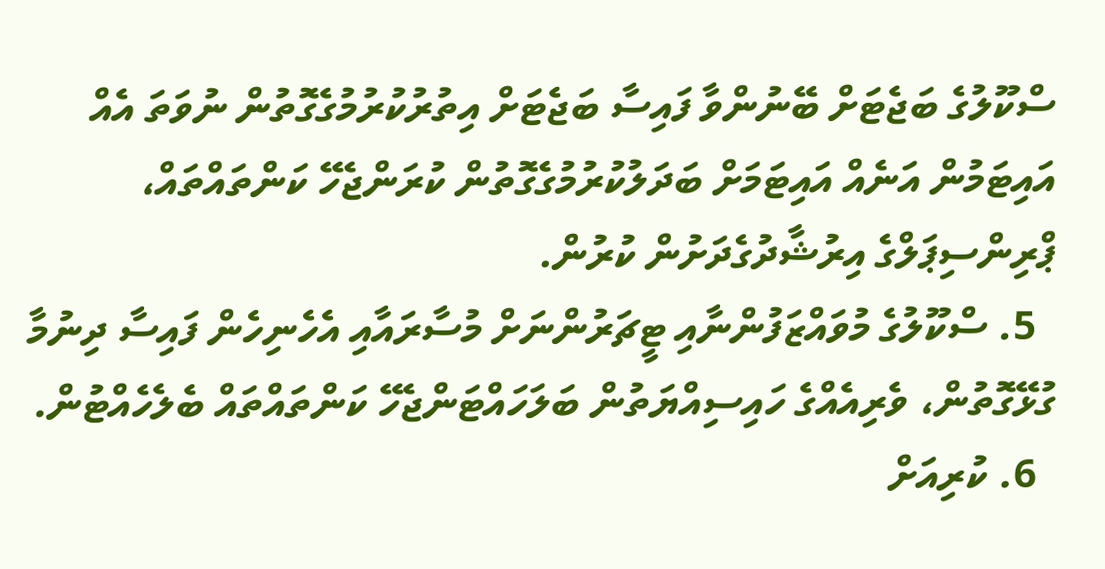ސްކޫލުގެ ބަޖެޓަށް ބޭނުންވާ ފައިސާ ބަޖެޓަށް އިތުރުކުރުމުގެގޮތުން ނުވަތަ އެއް އައިޓަމުން އަނެއް އައިޓަމަށް ބަދަލުކުރުމުގެގޮތުން ކުރަންޖެހޭ ކަންތައްތައް، ޕްރިންސިޕަލްގެ އިރުޝާދުގެދަށުން ކުރުން.
  5. ސްކޫލުގެ މުވައްޒަފުންނާއި ޓީޗަރުންނަށް މުސާރައާއި އެހެނިހެން ފައިސާ ދިނުމާ ގުޅޭގޮތުން، ވެރިއެއްގެ ހައިސިއްޔަތުން ބަލަހައްޓަންޖެހޭ ކަންތައްތައް ބެލެހެއްޓުން.
  6. ކުރިއަށް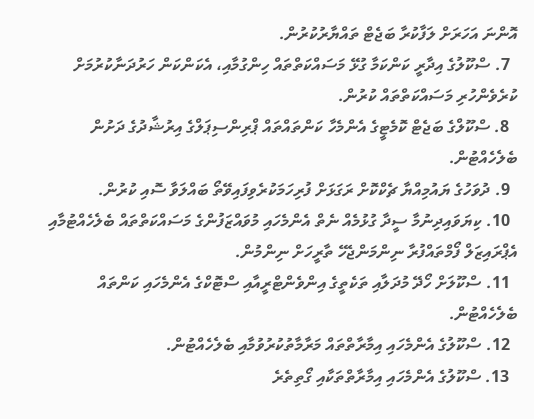އޮންނަ އަހަރަށް ލަފާކުރާ ބަޖެޓް ތައްޔާރުކުރުން.
  7. ސްކޫލުގެ އިދާރީ ކަންކަމާ ގުޅޭ މަސައްކަތްތައް ހިންގުމާއި، އެކަންކަން ހަރުދަނާކުރުމަށް ކުރެވެންހުރި މަސައްކަތްތައް ކުރުން.
  8. ސްކޫލްގެ ބަޖެޓް ކޮމެޓީގެ އެންމެހާ ކަންތައްތައް ޕްރިންސިޕަލްގެ އިރުޝާދުގެ ދަށުން ބެލެހެއްޓުން.
  9. ދުވަހުގެ ޔައުމިއްޔާ ޗެކްކޮށް ރަގަޅަށް ފުރިހަމަކުރެވިފައިވޭތޯ ބައްލަވާ ސޮއި ކުރުން.
  10. ކިޔަވައިދިނުމާ ސީދާ ގުޅުމެއް ނެތް އެންމެހައި މުވައްޒަފުންގެ މަސައްކަތްތައް ބެލެހެއްޓުމާއި އެޕްރައިޒަލް ފޯމްތައްފުރާ ނިންމަންޖެހޭ ތާރީހަށް ނިންމުން.
  11. ސްކޫލަށް ހޯދޭ މުދަލާއި ތަކެތީގެ އިންވެންޓްރީއާއި ސްޓޮކްގެ އެންމެހައި ކަންތައް ބެލެހެއްޓުން.
  12. ސްކޫލުގެ އެންމެހައި އިމާރާތްތައް މަރާމާތުކުރުވުމާއި ބެލެހެއްޓުން.
  13. ސްކޫލުގެ އެންމެހައި އިމާރާތްތަކާއި ގޯތިތެރެ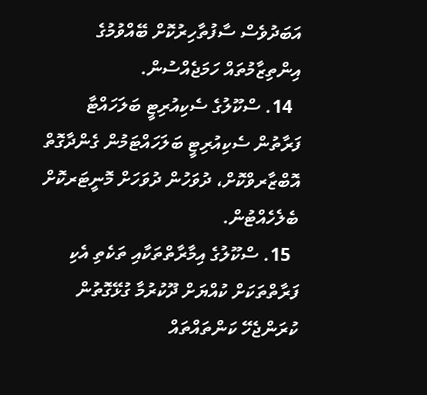އަބަދުވެސް ސާފުތާހިރުކޮށް ބޭއްވުމުގެ އިންތިޒާމުތައް ހަމަޖެއްސުން.
  14. ސްކޫލުގެ ސެކިއުރިޓީ ބަލަހައްޓާ ފަރާތުން ސެކިއުރިޓީ ބަލަހައްޓަމުން ގެންދާގޮތް އޮބްޒާރވްކޮށް، ދުވަހުން ދުވަހަށް މޮނީޓަރކޮށް ބެލެހެއްޓުން.
  15. ސްކޫލުގެ އިމާރާތްތަކާއި ތަކެތި އެކި ފަރާތްތަކަށް ކުއްޔަށް ދޫކުރުމާ ގުޅޭގޮތުން ކުރަންޖެހޭ ކަންތައްތައް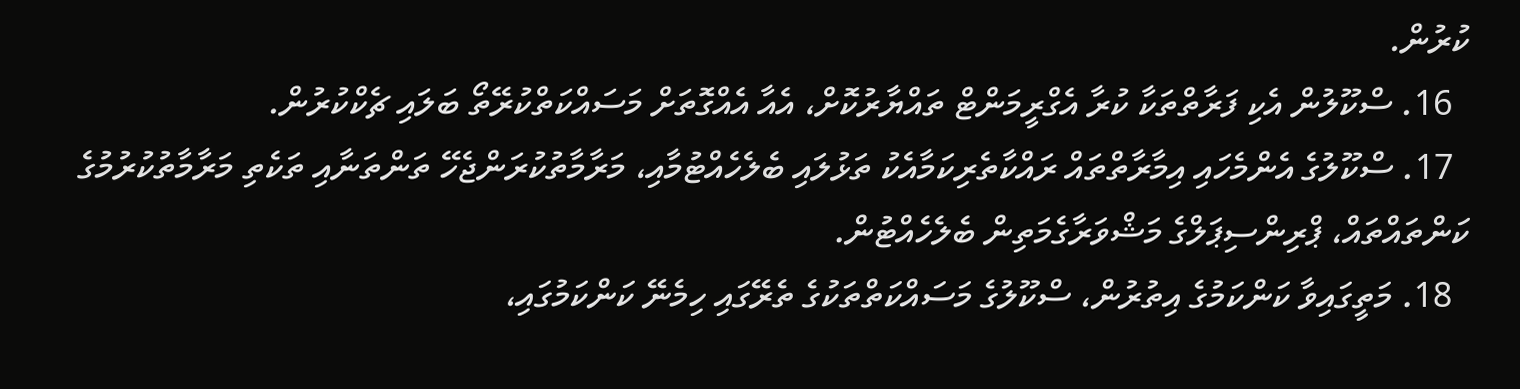ކުރުން.
  16. ސްކޫލުން އެކި ފަރާތްތަކާ ކުރާ އެގްރީމަންޓް ތައްޔާރުކޮށް، އެއާ އެއްގޮތަށް މަސައްކަތްކުރޭތޯ ބަލައި ޗެކްކުރުން.
  17. ސްކޫލުގެ އެންމެހައި އިމާރާތްތައް ރައްކާތެރިކަމާއެކު ތަޅުލައި ބެލެހެއްޓުމާއި، މަރާމާތުކުރަންޖެހޭ ތަންތަނާއި ތަކެތި މަރާމާތުކުރުމުގެ ކަންތައްތައް، ޕްރިންސިޕަލްގެ މަޝްވަރާގެމަތިން ބެލެހެއްޓުން.
  18. މަތީގައިވާ ކަންކަމުގެ އިތުރުން، ސްކޫލުގެ މަސައްކަތްތަކުގެ ތެރޭގައި ހިމެނޭ ކަންކަމުގައި،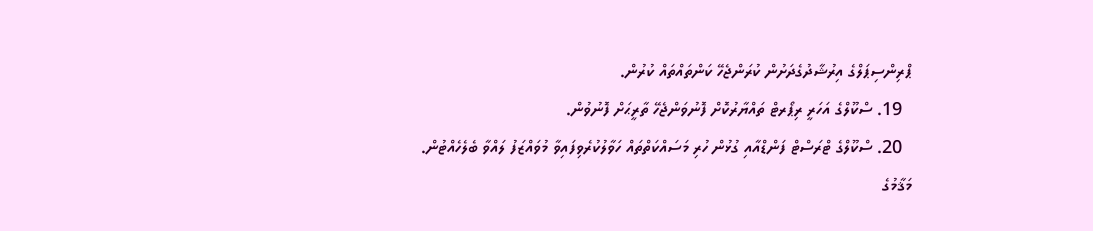ޕްރިންސިޕަލްގެ އިރުޝާދުގެދަށުން ކުރަންޖެހޭ ކަންތައްތައް ކުރުން.
  19. ސްކޫލްގެ އަހަރީ ރިޕޯރޓް ތައްޔާރުކޮށް ފޮނުވަންޖެހޭ ތާރީޙަށް ފޮނުވުން.
  20. ސްކޫލްގެ ޓްރަސްޓް ފަންޑްއާއި ގުޅުން ހުރި މަސައްކަތްތައް ހަވާލުކުރެވިފައިވާ މުވައްޒަފު ލައްވާ ބެލެހެއްޓުން.
މަޤާމުގެ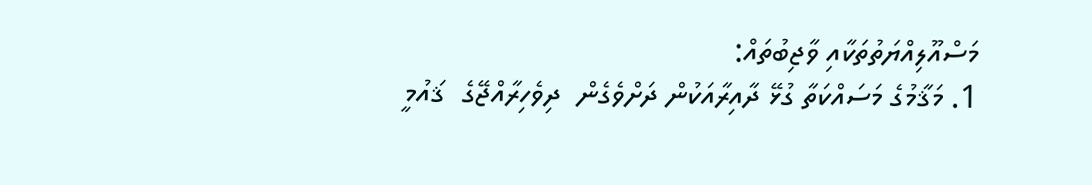މަސްއޫލިއްޔަތުތަކާއި ވާޖިބުތައް:
1. މަޤާމުގެ މަސައްކަތާ ގުޅޭ ދާއިރާއަކުން ދަށްވެގެން  ދިވެހިރާއްޖޭގެ  ޤައުމީ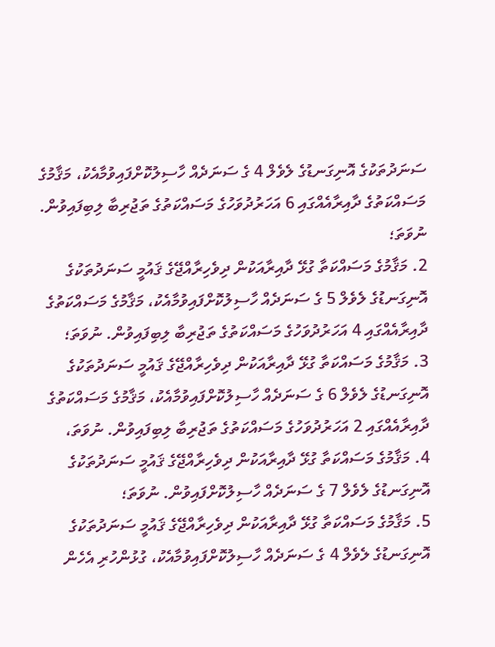ސަނަދުތަކުގެ އޮނިގަނޑުގެ ލެވެލް 4 ގެ ސަނަދެއް ހާސިލުކޮށްފައިވުމާއެކު، މަޤާމުގެ މަސައްކަތުގެ ދާއިރާއެއްގައި 6 އަހަރުދުވަހުގެ މަސައްކަތުގެ ތަޖުރިބާ ލިބިފައިވުން. ނުވަތަ؛
2. މަޤާމުގެ މަސައްކަތާ ގުޅޭ ދާއިރާއަކުން ދިވެހިރާއްޖޭގެ ޤައުމީ ސަނަދުތަކުގެ އޮނިގަނޑުގެ ލެވެލް 5 ގެ ސަނަދެއް ހާސިލުކޮށްފައިވުމާއެކު، މަޤާމުގެ މަސައްކަތުގެ ދާއިރާއެއްގައި 4 އަހަރުދުވަހުގެ މަސައްކަތުގެ ތަޖުރިބާ ލިބިފައިވުން. ނުވަތަ؛
3. މަޤާމުގެ މަސައްކަތާ ގުޅޭ ދާއިރާއަކުން ދިވެހިރާއްޖޭގެ ޤައުމީ ސަނަދުތަކުގެ އޮނިގަނޑުގެ ލެވެލް 6 ގެ ސަނަދެއް ހާސިލުކޮށްފައިވުމާއެކު، މަޤާމުގެ މަސައްކަތުގެ ދާއިރާއެއްގައި 2 އަހަރުދުވަހުގެ މަސައްކަތުގެ ތަޖުރިބާ ލިބިފައިވުން. ނުވަތަ،
4. މަޤާމުގެ މަސައްކަތާ ގުޅޭ ދާއިރާއަކުން ދިވެހިރާއްޖޭގެ ޤައުމީ ސަނަދުތަކުގެ އޮނިގަނޑުގެ ލެވެލް 7 ގެ ސަނަދެއް ހާސިލުކޮށްފައިވުން. ނުވަތަ؛
5. މަޤާމުގެ މަސައްކަތާ ގުޅޭ ދާއިރާއަކުން ދިވެހިރާއްޖޭގެ ޤައުމީ ސަނަދުތަކުގެ އޮނިގަނޑުގެ ލެވެލް 4 ގެ ސަނަދެއް ހާސިލުކޮށްފައިވުމާއެކު، ގުޅުންހުރި އެހެން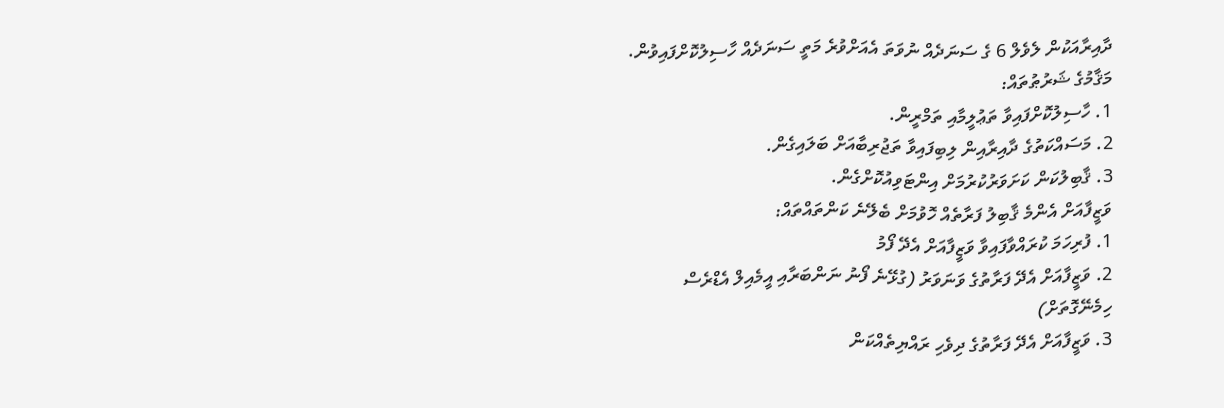ދާއިރާއަކުން ލެވެލް 6 ގެ ސަނަދެއް ނުވަތަ އެއަށްވުރެ މަތީ ސަނަދެއް ހާސިލުކޮށްފައިވުން.
މަޤާމުގެ ޝަރުޠުތައް:
1. ހާސިލުކޮށްފައިވާ ތަޢުލީމާއި ތަމްރީން.
2. މަސައްކަތުގެ ދާއިރާއިން ލިބިފައިވާ ތަޖުރިބާއަށް ބަލައިގެން.
3. ޤާބިލުކަން ކަށަވަރުކުރުމަށް އިންޓަވިއުކޮށްގެން.
ވަޒީފާއަށް އެންމެ ޤާބިލު ފަރާތެއް ހޮވުމަށް ބެލޭނެ ކަންތައްތައް:
1. ފުރިހަމަ ކުރައްވާފައިވާ ވަޒީފާއަށް އެދޭ ފޯމު
2. ވަޒީފާއަށް އެދޭ ފަރާތުގެ ވަނަވަރު (ގުޅޭނެ ފޯނު ނަންބަރާއި އީމެއިލް އެޑްރެސް ހިމެނޭގޮތަށް)
3. ވަޒީފާއަށް އެދޭ ފަރާތުގެ ދިވެހި ރައްޔިތެއްކަން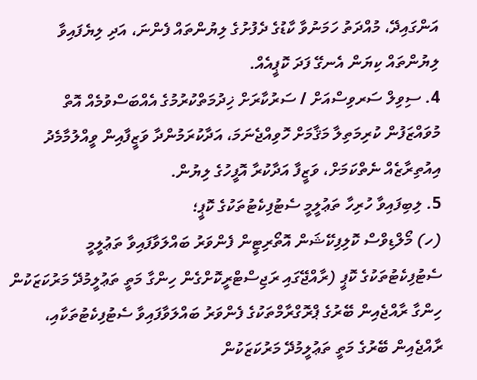އަންގައިދޭ، މުއްދަތު ހަމަނުވާ ކާޑުގެ ދެފުށުގެ ލިޔުންތައް ފެންނަ، އަދި ލިޔެފައިވާ ލިޔުންތައް ކިޔަން އެނގޭ ފަދަ ކޮޕީއެއް.
4. ސިވިލް ސަރވިސްއަށް / ސަރުކާރަށް ޚިދުމަތްކުރުމުގެ އެއްބަސްވުމެއް އޮތް މުވައްޒަފުން ކުރިމަތިލާ މަޤާމަށް ހޮވިއްޖެނަމަ، އަދާކުރަމުންދާ ވަޒީފާއިން ވީއްލުމާމެދު އިއުތިރާޒެއް ނެތްކަމަށް، ވަޒީފާ އަދާކުރާ އޮފީހުގެ ލިޔުން.
5. ލިބިފައިވާ ހުރިހާ ތަޢުލީމީ ސެޓުފިކެޓުތަކުގެ ކޮޕީ؛
(ހ) މޯލްޑިވްސް ކޮލިފިކޭޝަން އޮތޯރިޓީން ފެންވަރު ބައްލަވާފައިވާ ތަޢުލީމީ ސެޓުފިކެޓުތަކުގެ ކޮޕީ (ރާއްޖޭގައި ރަޖިސްޓްރީކޮށްގެން ހިންގާ މަތީ ތަޢުލީމުދޭ މަރުކަޒަކުން ހިންގާ ރާއްޖެއިން ބޭރުގެ ޕްރޮގްރާމްތަކުގެ ފެންވަރު ބައްލަވާފައިވާ ސެޓުފިކެޓުތަކާއި، ރާއްޖެއިން ބޭރުގެ މަތީ ތަޢުލީމުދޭ މަރުކަޒަކުން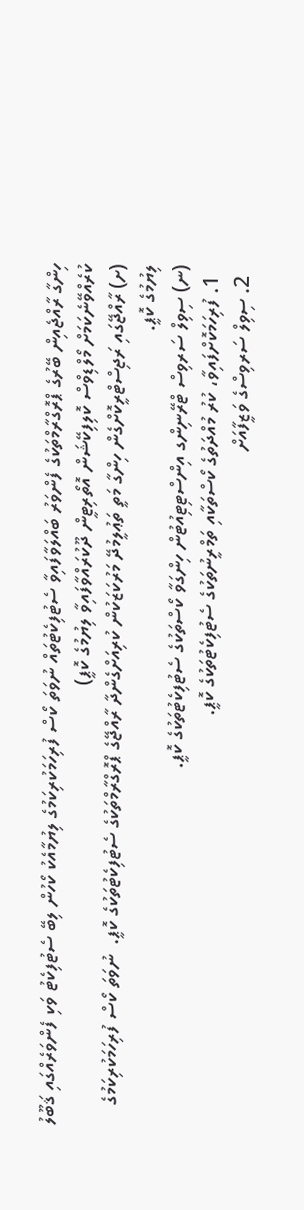ހިންގާ ރާއްޖެއިން ބޭރުގެ ޕްރޮގްރާމްތަކުގެ ފެންވަރު ބައްލަވާފައިވާ ސެޓުފިކެޓުތައް ނުވަތަ ކޯސް ފުރިހަމަކުރިކަމުގެ ލިޔުމާއެކު ކޯހުން ލިބޭ ސެޓުފިކެޓު ވަކި ފެންވަރެއްގައި ޤަބޫލު ކުރެއްވޭނެކަމަށް މޯލްޑިވްސް ކޮލިފިކޭޝަން އޮތޯރިޓީން ދޫކުރައްވާފައިވާ ލިޔުމުގެ ކޮޕީ)
(ށ) ރާއްޖޭގައި ރަޖިސްޓްރީކޮށްގެން ހިންގާ މަތީ ތަޢުލީމުދޭ މަރުކަޒަކުން ކުރިއަށްގެންދާ ރާއްޖޭގެ ޕްރޮގްރާމްތަކުގެ ސެޓުފިކެޓުތަކުގެ ކޮޕީ.  ނުވަތަ ކޯސް ފުރިހަމަކުރިކަމުގެ ލިޔުމުގެ ކޮޕީ.
(ނ) ސިވިލް ސަރވިސް ޓްރޭނިންގ އިންސްޓިޓިއުޓުން ހިންގަވާ ކޯސްތަކުގެ ސެޓުފިކެޓުތަކުގެ ކޮޕީ.
  1. ފުރިހަމަކޮށްފައިވާ، ކުރު މުއްދަތުގެ ކޯސްތަކާއި ތަމްރީނުތަކުގެ ސެޓުފިކެޓުތަކުގެ ކޮޕީ.
  2. ސިވިލް ސަރވިސްގެ ވަޒީފާއަށް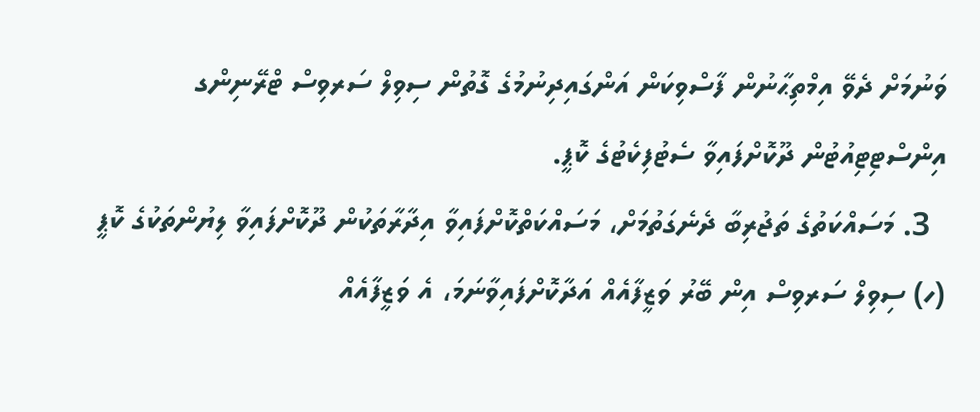ވަނުމަށް ދެވޭ އިމްތިޙާނުން ފާސްވިކަން އަންގައިދިނުމުގެ ގޮތުން ސިވިލް ސަރވިސް ޓްރޭނިންގ އިންސްޓިޓިއުޓުން ދޫކޮށްފައިވާ ސެޓުފިކެޓުގެ ކޮޕީ.
  3. މަސައްކަތުގެ ތަޖުރިބާ ދެނެގަތުމަށް، މަސައްކަތްކޮށްފައިވާ އިދާރާތަކުން ދޫކޮށްފައިވާ ލިޔުންތަކުގެ ކޮޕީ
(ހ) ސިވިލް ސަރވިސް އިން ބޭރު ވަޒީފާއެއް އަދާކޮށްފައިވާނަމަ، އެ ވަޒީފާއެއް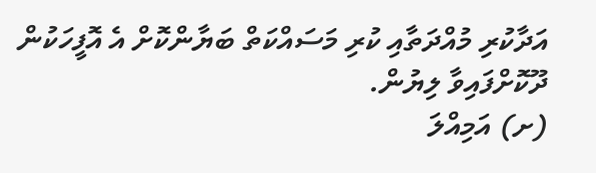އަދާކުރި މުއްދަތާއި ކުރި މަސައްކަތް ބަޔާންކޮށް އެ އޮފީހަކުން ދޫކޮށްފައިވާ ލިޔުން.
(ށ) އަމިއްލަ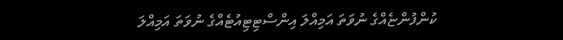ކުންފުންޏެއްގެ ނުވަތަ އަމިއްލަ އިންސްޓިޓިއުޓެއްގެ ނުވަތަ އަމިއްލަ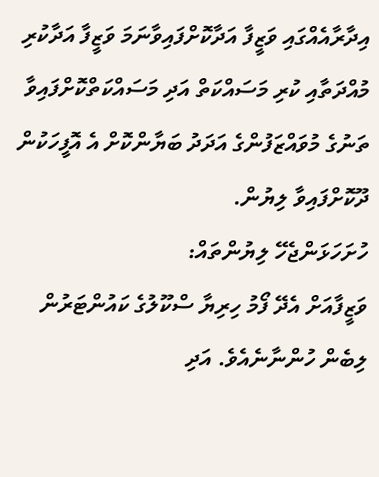އިދާރާއެއްގައި ވަޒީފާ އަދާކޮށްފައިވާނަމަ ވަޒީފާ އަދާކުރި މުއްދަތާއި ކުރި މަސައްކަތް އަދި މަސައްކަތްކޮށްފައިވާ ތަނުގެ މުވައްޒަފުންގެ އަދަދު ބަޔާންކޮށް އެ އޮފީހަކުން ދޫކޮށްފައިވާ ލިޔުން.
ހުށަހަޅަންޖެހޭ ލިޔުންތައް:
ވަޒީފާއަށް އެދޭ ފޯމު ހިރިޔާ ސްކޫލުގެ ކައުންޓަރުން ލިބެން ހުންނާނެއެވެ. އަދި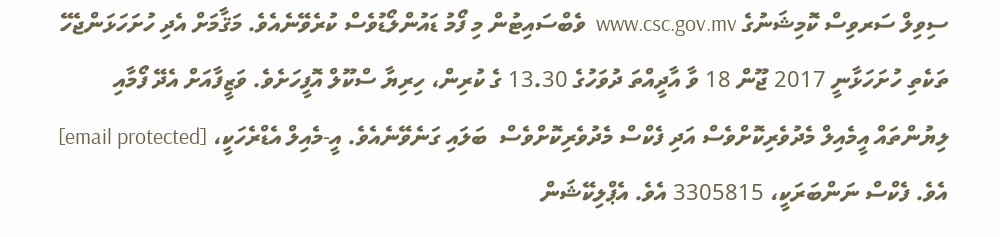ސިވިލް ސަރވިސް ކޮމިޝަނުގެ www.csc.gov.mv  ވެބްސައިޓުން މި ފޯމު ޑައުންލޯޑުވެސް ކުރެވޭނެއެވެ. މަޤާމަށް އެދި ހުށަހަޅަންޖެހޭ ތަކެތި ހުށަހަޅާނީ 2017 ޖޫން 18 ވާ އާދީއްތަ ދުވަހުގެ 13.30 ގެ ކުރިން، ހިރިޔާ ސްކޫލް އޮފީހަށެވެ. ވަޒީފާއަށް އެދޭ ފޯމާއި ލިޔުންތައް އީމެއިލް މެދުވެރިކޮށްވެސް އަދި ފެކްސް މެދުވެރިކޮށްވެސް  ބަލައި ގަނެވޭނެއެވެ. އީ-މެއިލް އެޑްރެހަކީ، [email protected] އެވެ. ފެކްސް ނަންބަރަކީ، 3305815 އެވެ. އެޕްލިކޭޝަން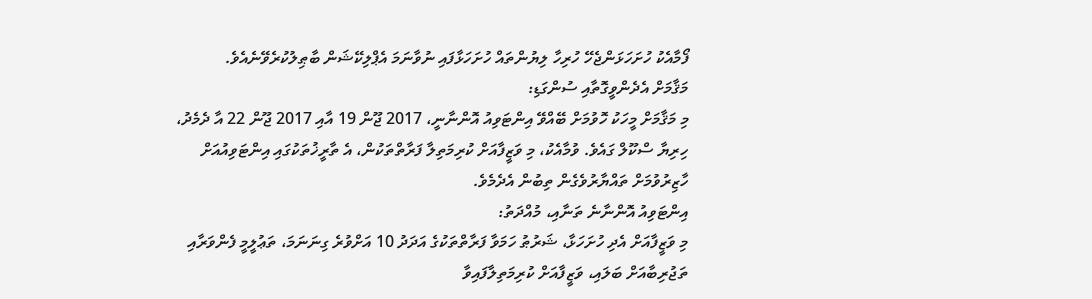ފޯމާއެކު ހުށަހަޅަންޖެހޭ ހުރިހާ ލިޔުންތައް ހުށަހަޅާފައި ނުވާނަމަ އެޕްލިކޭޝަން ބާޠިލުކުރެވޭނެއެވެ.
މަޤާމަށް އެދެންވީގޮތާއި ސުންގަޑި:
މި މަޤާމަށް މީހަކު ހޮވުމަށް ބޭއްވޭ އިންޓަވިއު އޮންނާނީ، 2017 ޖޫން 19 އާއި 2017 ޖޫން 22 އާ ދެމެދު، ހިރިޔާ ސްކޫލް ގައެވެ. ވުމާއެކު، މި ވަޒީފާއަށް ކުރިމަތިލާ ފަރާތްތަކުން، އެ ތާރީޚުތަކުގައި އިންޓަވިއުއަށް ހާޒިރުވުމަށް ތައްޔާރުވެގެން ތިބުން އެދެމެވެ.
އިންޓަވިއު އޮންނާނެ ތަނާއި، މުއްދަތު:
މި ވަޒީފާއަށް އެދި ހުށަހަޅާ، ޝަރުޠު ހަމަވާ ފަރާތްތަކުގެ އަދަދު 10 އަށްވުރެ ގިނަނަމަ، ތަޢުލީމީ ފެންވަރާއި ތަޖުރިބާއަށް ބަލައި، ވަޒީފާއަށް ކުރިމަތިލާފައިވާ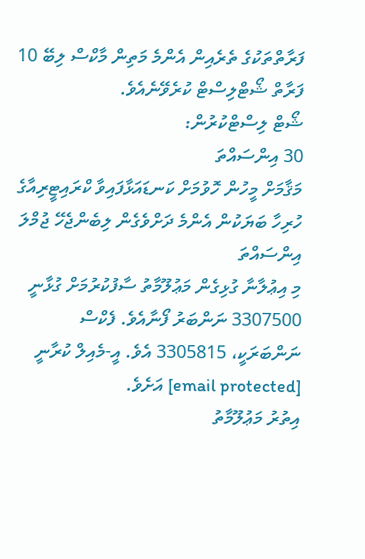ފަރާތްތަކުގެ ތެރެއިން އެންމެ މަތިން މާކްސް ލިބޭ 10 ފަރާތް ޝޯޓްލިސްޓް ކުރެވޭނެއެވެ.
ޝޯޓް ލިސްޓްކުރުން:
30 އިންސައްތަ
މަޤާމަށް މީހުން ހޮވުމަށް ކަނޑައަޅާފައިވާ ކްރައިޓީރިއާގެ ހުރިހާ ބަޔަކުން އެންމެ ދަށްވެގެން ލިބެންޖެހޭ ޖުމްލަ އިންސައްތަ
މި އިޢުލާނާ ގުޅިގެން މަޢުލޫމާތު ސާފުކުރުމަށް ގުޅާނީ 3307500 ނަންބަރު ފޯނާއެވެ. ފެކްސް ނަންބަރަކީ، 3305815 އެވެ. އީ-މެއިލް ކުރާނީ [email protected] އަށެވެ.
އިތުރު މަޢުލޫމާތު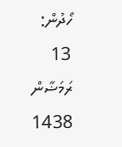ހޯދުން:
13 ރަމަޟާން 1438